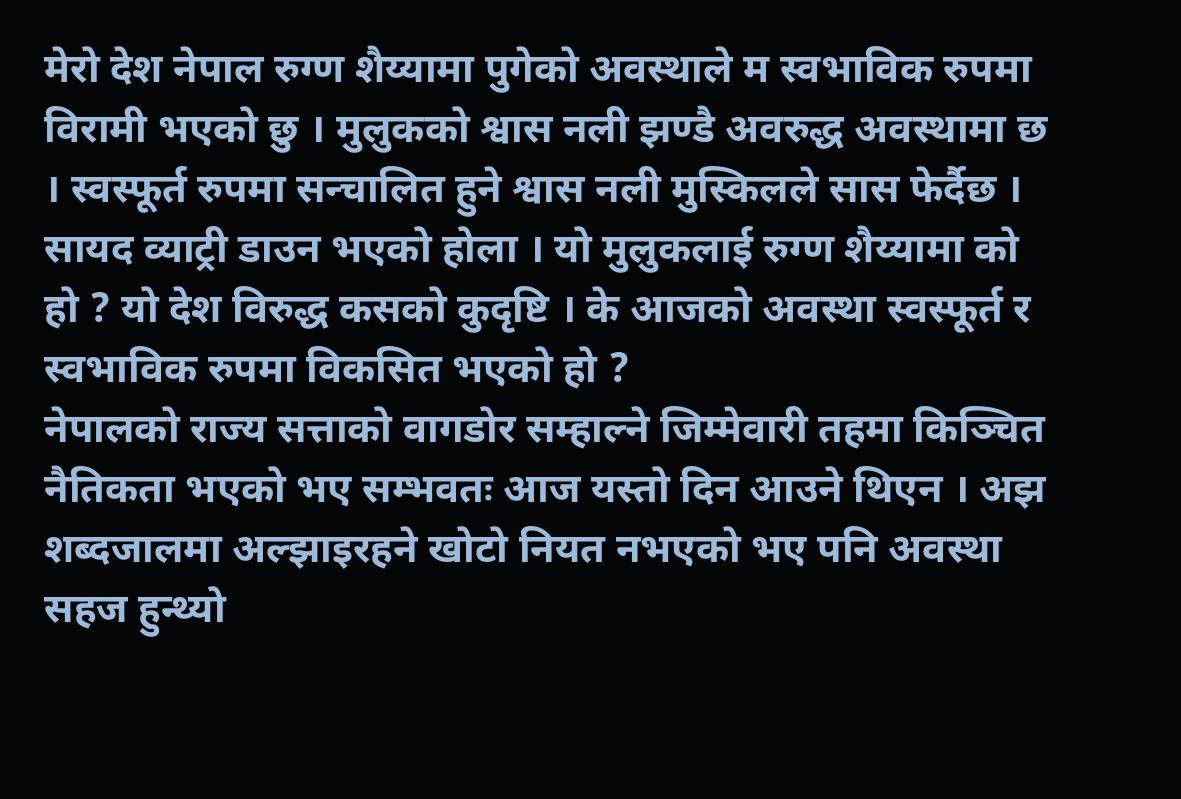मेरो देश नेपाल रुग्ण शैय्यामा पुगेको अवस्थाले म स्वभाविक रुपमा विरामी भएको छु । मुलुकको श्वास नली झण्डै अवरुद्ध अवस्थामा छ । स्वस्फूर्त रुपमा सन्चालित हुने श्वास नली मुस्किलले सास फेर्दैछ । सायद व्याट्री डाउन भएको होला । यो मुलुकलाई रुग्ण शैय्यामा को हो ? यो देश विरुद्ध कसको कुदृष्टि । के आजको अवस्था स्वस्फूर्त र स्वभाविक रुपमा विकसित भएको हो ?
नेपालको राज्य सत्ताको वागडोर सम्हाल्ने जिम्मेवारी तहमा किञ्चित नैतिकता भएको भए सम्भवतः आज यस्तो दिन आउने थिएन । अझ शब्दजालमा अल्झाइरहने खोटो नियत नभएको भए पनि अवस्था सहज हुन्थ्यो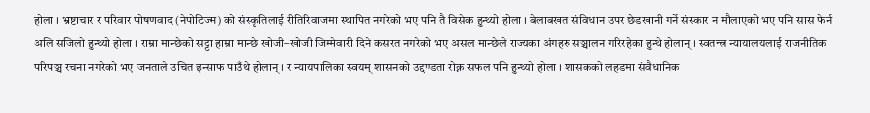होला । भ्रष्टाचार र परिवार पोषणवाद (नेपोटिज्म) को संस्कृतिलाई रीतिरिवाजमा स्थापित नगरेको भए पनि तै विसेक हुन्थ्यो होला । बेलाबखत संविधान उपर छेडखानी गर्ने संस्कार न मौलाएको भए पनि सास फेर्न अलि सजिलो हुन्थ्यो होला । राम्रा मान्छेको सट्टा हाम्रा मान्छे खोजी–खोजी जिम्मेवारी दिने कसरत नगरेको भए असल मान्छेले राज्यका अंगहरु सञ्चालन गरिरहेका हुन्थे होलान् । स्वतन्त्र न्यायालयलाई राजनीतिक परिपञ्च रचना नगरेको भए जनताले उचित इन्साफ पाउँथे होलान् । र न्यायपालिका स्वयम् शासनको उद्दण्डता रोक्न सफल पनि हुन्थ्यो होला । शासकको लहडमा संवैधानिक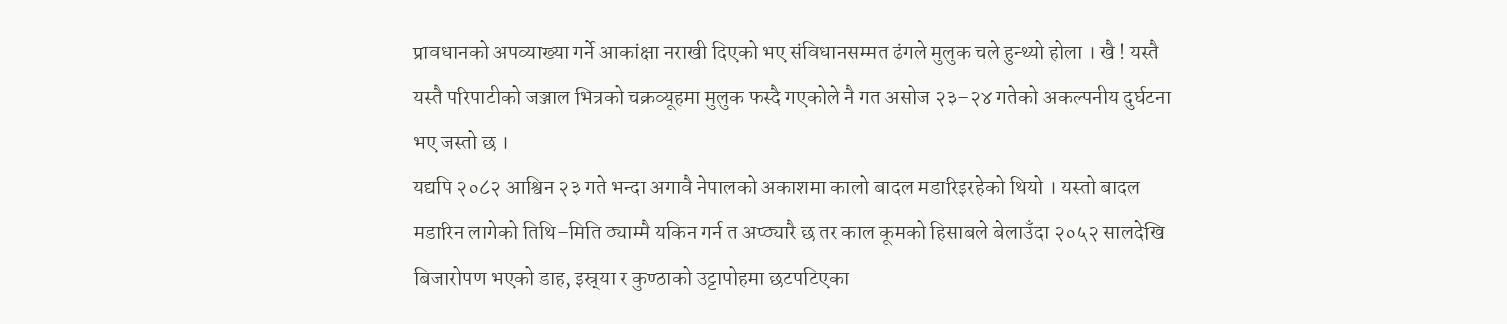प्रावधानको अपव्याख्या गर्ने आकांक्षा नराखी दिएको भए संविधानसम्मत ढंगले मुलुक चले हुन्थ्यो होला । खै ! यस्तै यस्तै परिपाटीको जञ्जाल भित्रको चक्रव्यूहमा मुलुक फस्दै गएकोले नै गत असोज २३–२४ गतेको अकल्पनीय दुर्घटना भए जस्तो छ ।
यद्यपि २०८२ आश्विन २३ गते भन्दा अगावै नेपालको अकाशमा कालो बादल मडारिइरहेको थियो । यस्तो बादल मडारिन लागेको तिथि–मिति ठ्याम्मै यकिन गर्न त अप्ठ्यारै छ तर काल कूमको हिसाबले बेलाउँदा २०५२ सालदेखि बिजारोपण भएको डाह, इस्र्या र कुण्ठाको उट्टापोहमा छटपटिएका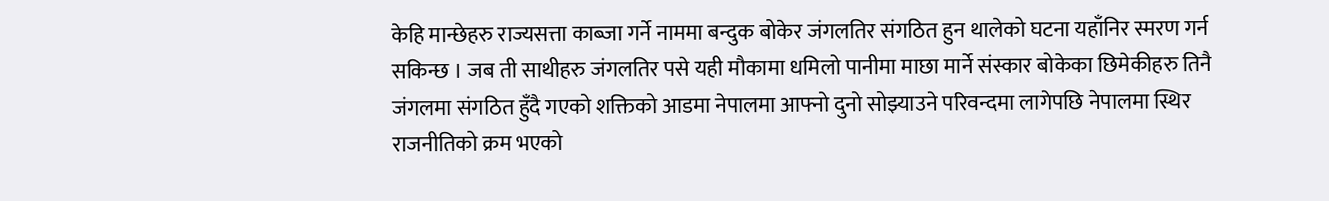केहि मान्छेहरु राज्यसत्ता काब्जा गर्ने नाममा बन्दुक बोकेर जंगलतिर संगठित हुन थालेको घटना यहाँनिर स्मरण गर्न सकिन्छ । जब ती साथीहरु जंगलतिर पसे यही मौकामा धमिलो पानीमा माछा मार्ने संस्कार बोकेका छिमेकीहरु तिनै जंगलमा संगठित हुँदै गएको शक्तिको आडमा नेपालमा आफ्नो दुनो सोझ्याउने परिवन्दमा लागेपछि नेपालमा स्थिर राजनीतिको क्रम भएको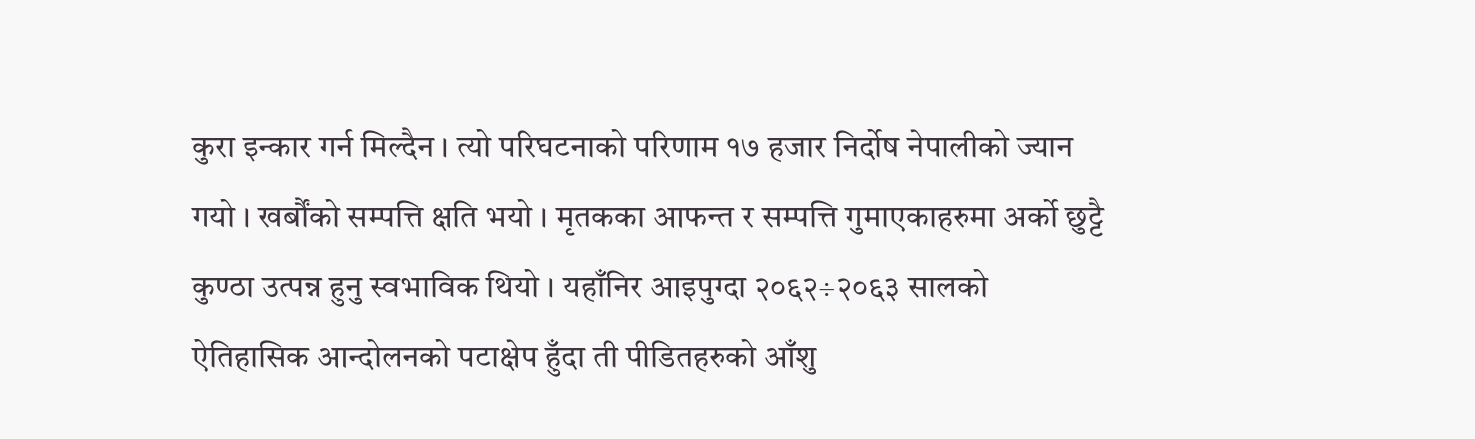कुरा इन्कार गर्न मिल्दैन । त्यो परिघटनाको परिणाम १७ हजार निर्दोष नेपालीको ज्यान गयो । खर्बौंको सम्पत्ति क्षति भयो । मृतकका आफन्त र सम्पत्ति गुमाएकाहरुमा अर्को छुट्टै कुण्ठा उत्पन्न हुनु स्वभाविक थियो । यहाँनिर आइपुग्दा २०६२÷२०६३ सालको ऐतिहासिक आन्दोलनको पटाक्षेप हुँदा ती पीडितहरुको आँशु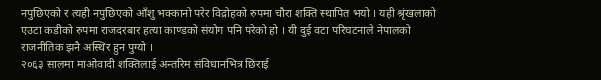नपुछिएको र त्यही नपुछिएको आँशु भक्कानो परेर विद्रोहको रुपमा चौरा शक्ति स्थापित भयो । यही श्रृंखलाको एउटा कडीको रुपमा राजदरबार हत्या काण्डको संयोग पनि परेको हो । यी दुई वटा परिघटनाले नेपालको राजनीतिक झनै अस्थिर हुन पुग्यो ।
२०६३ सालमा माओवादी शक्तिलाई अन्तरिम संविधानभित्र छिराई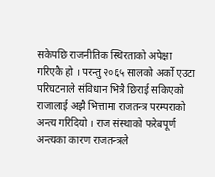सकेपछि राजनीतिक स्थिरताको अपेक्षा गरिएकै हो । परन्तु २०६५ सालको अर्को एउटा परिघटनाले संविधान भित्रै छिराई सकिएको राजालाई अझै भित्तामा राजतन्त्र परम्पराको अन्त्य गरिदियो । राज संस्थाको फरेबपूर्ण अन्त्यका कारण राजतन्त्रले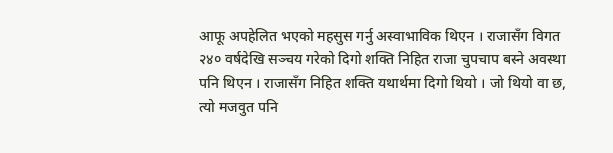आफू अपहेलित भएको महसुस गर्नु अस्वाभाविक थिएन । राजासँग विगत २४० वर्षदेखि सञ्चय गरेको दिगो शक्ति निहित राजा चुपचाप बस्ने अवस्था पनि थिएन । राजासँग निहित शक्ति यथार्थमा दिगो थियो । जो थियो वा छ, त्यो मजवुत पनि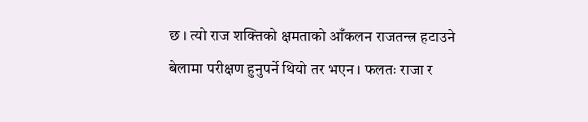छ । त्यो राज शक्तिको क्षमताको आँकलन राजतन्त्र हटाउने बेलामा परीक्षण हुनुपर्ने थियो तर भएन । फलतः राजा र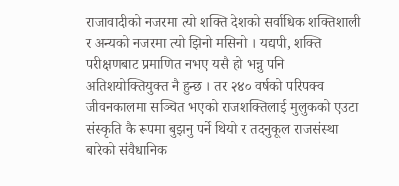राजावादीको नजरमा त्यो शक्ति देशको सर्वाधिक शक्तिशाली र अन्यको नजरमा त्यो झिनो मसिनो । यद्यपी, शक्ति परीक्षणबाट प्रमाणित नभए यसै हो भन्नु पनि अतिशयोक्तियुक्त नै हुन्छ । तर २४० वर्षको परिपक्व जीवनकालमा सञ्चित भएको राजशक्तिलाई मुलुकको एउटा संस्कृति कै रूपमा बुझनु पर्ने थियो र तदनुकूल राजसंस्था बारेको संवैधानिक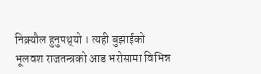निक्र्यौल हुनुपथ्र्यो । त्यही बुझाईको भूलवश राजतन्त्रको आड भरोसामा विभिन्न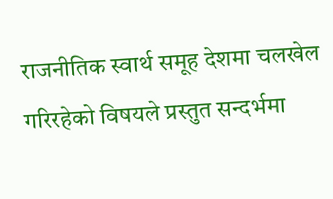राजनीतिक स्वार्थ समूह देशमा चलखेल गरिरहेको विषयले प्रस्तुत सन्दर्भमा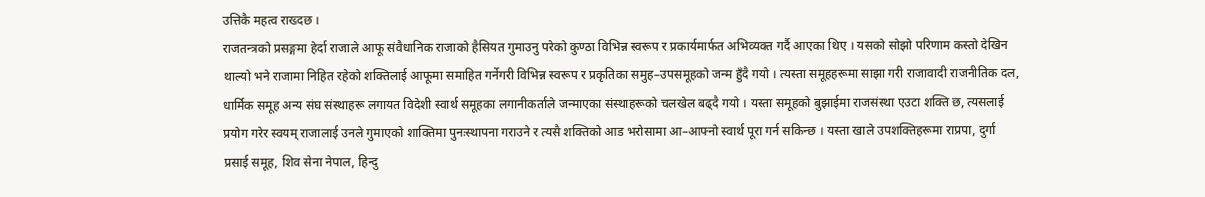उत्तिकै महत्व राख्दछ ।
राजतन्त्रको प्रसङ्गमा हेर्दा राजाले आफू संवैधानिक राजाको हैसियत गुमाउनु परेको कुण्ठा विभिन्न स्वरूप र प्रकार्यमार्फत अभिव्यक्त गर्दै आएका थिए । यसको सोझो परिणाम कस्तो देखिन थाल्यो भने राजामा निहित रहेको शक्तिलाई आफूमा समाहित गर्नेगरी विभिन्न स्वरूप र प्रकृतिका समुह–उपसमूहको जन्म हुँदै गयो । त्यस्ता समूहहरूमा साझा गरी राजावादी राजनीतिक दल, धार्मिक समूह अन्य संघ संस्थाहरू लगायत विदेशी स्वार्थ समूहका लगानीकर्ताले जन्माएका संस्थाहरूको चलखेल बढ्दै गयो । यस्ता समूहको बुझाईमा राजसंस्था एउटा शक्ति छ, त्यसलाई प्रयोग गरेर स्वयम् राजालाई उनले गुमाएको शाक्तिमा पुनःस्थापना गराउने र त्यसै शक्तिको आड भरोसामा आ–आफ्नो स्वार्थ पूरा गर्न सकिन्छ । यस्ता खाले उपशक्तिहरूमा राप्रपा, दुर्गा प्रसाई समूह, शिव सेना नेपाल, हिन्दु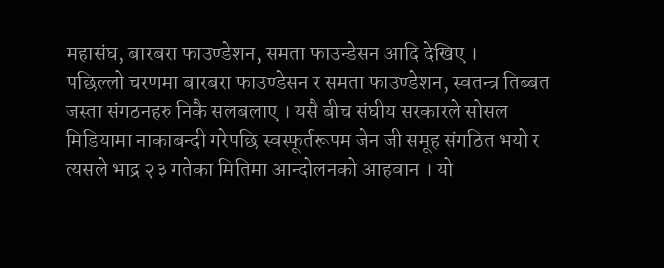महासंघ, बारबरा फाउण्डेशन, समता फाउन्डेसन आदि देखिए ।
पछिल्लो चरणमा बारबरा फाउण्डेसन र समता फाउण्डेशन, स्वतन्त्र तिब्बत जस्ता संगठनहरु निकै सलबलाए । यसै बीच संघीय सरकारले सोसल मिडियामा नाकाबन्दी गरेपछि स्वस्फूर्तरूपम जेन जी समूह संगठित भयो र त्यसले भाद्र २३ गतेका मितिमा आन्दोलनको आहवान । यो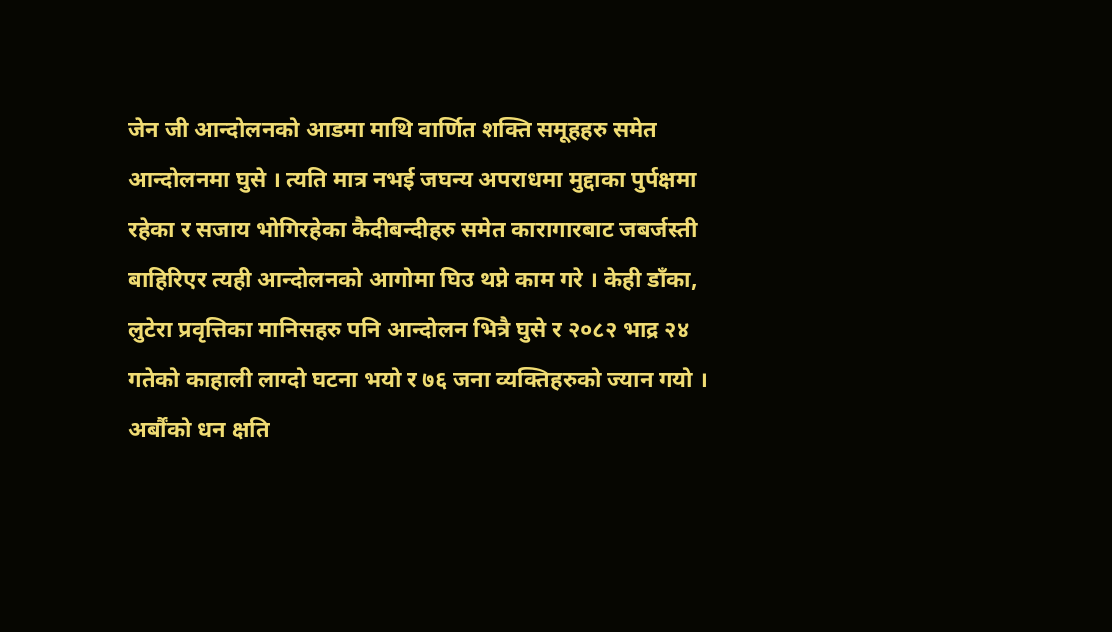जेन जी आन्दोलनको आडमा माथि वार्णित शक्ति समूहहरु समेत आन्दोलनमा घुसे । त्यति मात्र नभई जघन्य अपराधमा मुद्दाका पुर्पक्षमा रहेका र सजाय भोगिरहेका कैदीबन्दीहरु समेत कारागारबाट जबर्जस्ती बाहिरिएर त्यही आन्दोलनको आगोमा घिउ थप्ने काम गरे । केही डाँका, लुटेरा प्रवृत्तिका मानिसहरु पनि आन्दोलन भित्रै घुसे र २०८२ भाद्र २४ गतेको काहाली लाग्दो घटना भयो र ७६ जना व्यक्तिहरुको ज्यान गयो । अर्बौंको धन क्षति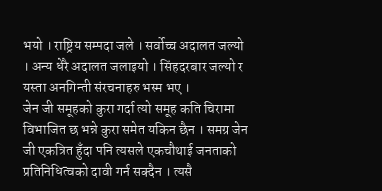भयो । राष्ट्रिय सम्पदा जले । सर्वोच्च अदालत जल्यो । अन्य धेरै अदालत जलाइयो । सिंहदरबार जल्यो र यस्ता अनगिन्ती संरचनाहरु भस्म भए ।
जेन जी समूहको कुरा गर्दा त्यो समूह कति चिरामा विभाजित छ भन्ने कुरा समेत यकिन छैन । समग्र जेन जी एकत्रित हुँदा पनि त्यसले एकचौथाई जनताको प्रतिनिधित्वको दावी गर्न सक्दैन । त्यसै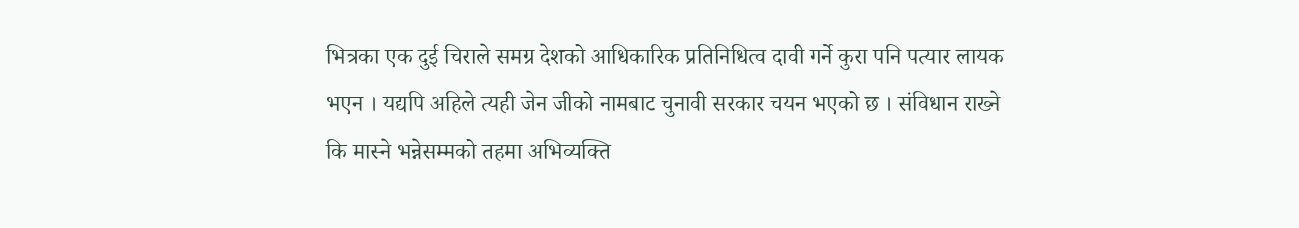भित्रका एक दुई चिराले समग्र देशको आधिकारिक प्रतिनिधित्व दावी गर्ने कुरा पनि पत्यार लायक भएन । यद्यपि अहिले त्यही जेन जीको नामबाट चुनावी सरकार चयन भएको छ । संविधान राख्ने कि मास्ने भन्नेसम्मको तहमा अभिव्यक्ति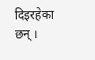दिइरहेका छन् ।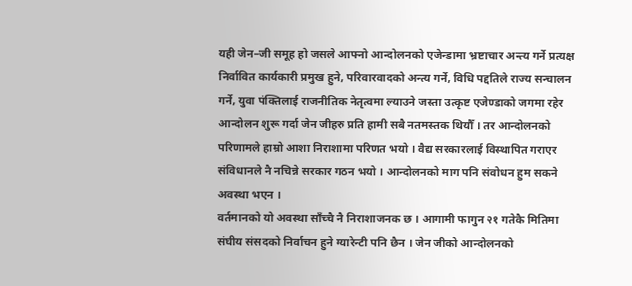यही जेन–जी समूह हो जसले आफ्नो आन्दोलनको एजेन्डामा भ्रष्टाचार अन्त्य गर्ने प्रत्यक्ष निर्वावित कार्यकारी प्रमुख हुने, परिवारवादको अन्त्य गर्ने, विधि पद्दतिले राज्य सन्चालन गर्ने, युवा पंक्तिलाई राजनीतिक नेतृत्वमा ल्याउने जस्ता उत्कृष्ट एजेण्डाको जगमा रहेर आन्दोलन शुरू गर्दा जेन जीहरु प्रति हामी सबै नतमस्तक थियौँ । तर आन्दोलनको परिणामले हाम्रो आशा निराशामा परिणत भयो । वैद्य सरकारलाई विस्थापित गराएर संविधानले नै नचिन्ने सरकार गठन भयो । आन्दोलनको माग पनि संवोधन हुम सकने अवस्था भएन ।
वर्तमानको यो अवस्था साँच्चै नै निराशाजनक छ । आगामी फागुन २१ गतेकै मितिमा संघीय संसदको निर्वाचन हुने ग्यारेन्टी पनि छैन । जेन जीको आन्दोलनको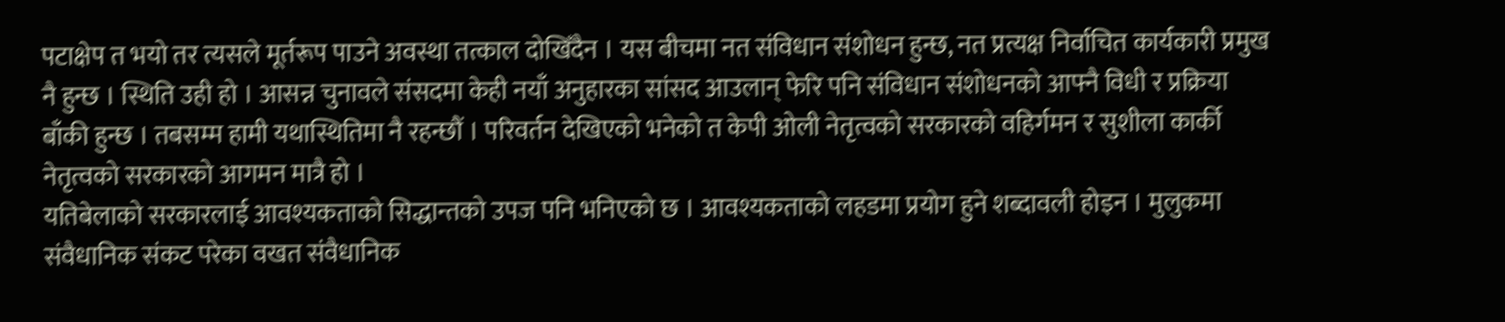पटाक्षेप त भयो तर त्यसले मूर्तरूप पाउने अवस्था तत्काल दोखिँदैन । यस बीचमा नत संविधान संशोधन हुन्छ, नत प्रत्यक्ष निर्वाचित कार्यकारी प्रमुख नै हुन्छ । स्थिति उही हो । आसन्न चुनावले संसदमा केही नयाँ अनुहारका सांसद आउलान् फेरि पनि संविधान संशोधनको आफ्नै विधी र प्रक्रिया बाँकी हुन्छ । तबसम्म हामी यथास्थितिमा नै रहन्छौं । परिवर्तन देखिएको भनेको त केपी ओली नेतृत्वको सरकारको वहिर्गमन र सुशीला कार्की नेतृत्वको सरकारको आगमन मात्रै हो ।
यतिबेलाको सरकारलाई आवश्यकताको सिद्धान्तको उपज पनि भनिएको छ । आवश्यकताको लहडमा प्रयोग हुने शब्दावली होइन । मुलुकमा संवैधानिक संकट परेका वखत संवैधानिक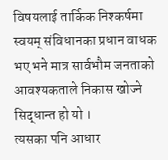विषयलाई तार्किक निश्कर्षमा स्वयम् संविधानका प्रधान वाधक भए भने मात्र सार्वभौम जनताको आवश्यकताले निकास खोज्ने सिद्धान्त हो यो ।
त्यसका पनि आधार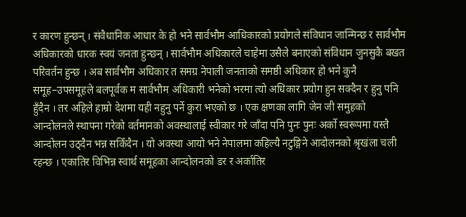र कारण हुन्छन् । संवैधानिक आधार के हो भने सार्वभौम आधिकारको प्रयोगले संविधान जान्मिन्छ र सार्वभौम अधिकारको धारक स्वयं जनता हुन्छन् । सार्वभौम अधिकारले चाहेमा उसैले बनाएको संविधान जुनसुकै बखत परिवर्तन हुन्छ । अब सार्वभौम अधिकार त समग्र नेपाली जनताको समष्ठी अधिकार हो भने कुनै समूह–उपसमूहले बलपूर्वक म सार्वभौम अधिकारी भनेको भरमा त्यो अधिकार प्रयोग हुन सक्दैन र हुनु पनि हुँदैन । तर अहिले हाम्रो देशमा यही नहुनु पर्ने कुरा भएको छ । एक क्षणका लागि जेन जी समुहको आन्दोलनले स्थापना गरेको वर्तमानको अवस्थालाई स्वीकार गरे जाँदा पनि पुनः पुनः अर्को स्वरूपमा यस्तै आन्दोलन उठ्दैन भन्न सकिँदैन । यो अवस्था आयो भने नेपालमा कहिल्यै नटुङ्गिने आदोलनको श्रृखंला चली रहन्छ । एकातिर विभिन्न स्वार्थ समूहका आन्दोलनको डर र अर्कातिर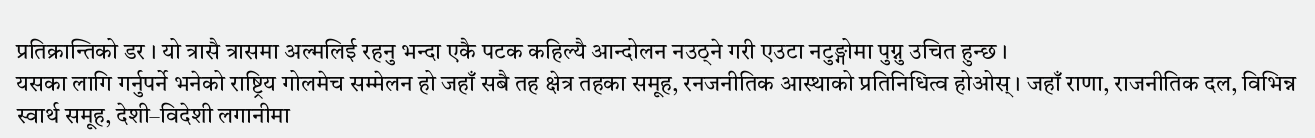प्रतिक्रान्तिको डर । यो त्रासै त्रासमा अल्मलिई रहनु भन्दा एकै पटक कहिल्यै आन्दोलन नउठ्ने गरी एउटा नटुङ्गोमा पुग्नु उचित हुन्छ ।
यसका लागि गर्नुपर्ने भनेको राष्ट्रिय गोलमेच सम्मेलन हो जहाँ सबै तह क्षेत्र तहका समूह, रनजनीतिक आस्थाको प्रतिनिधित्व होओस् । जहाँ राणा, राजनीतिक दल, विभिन्न स्वार्थ समूह, देशी–विदेशी लगानीमा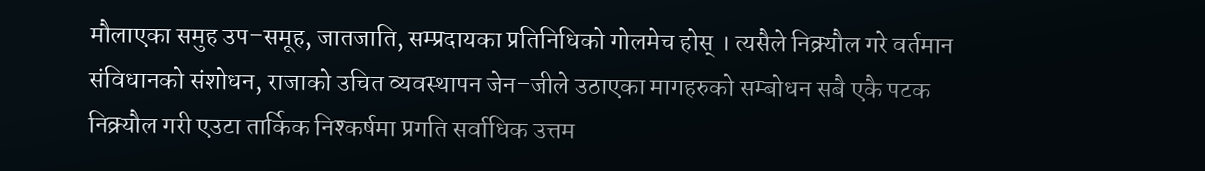मौलाएका समुह उप–समूह, जातजाति, सम्प्रदायका प्रतिनिधिको गोलमेच होस् । त्यसैले निक्र्यौल गरे वर्तमान संविधानको संशोधन, राजाको उचित व्यवस्थापन जेन–जीले उठाएका मागहरुको सम्बोधन सबै एकै पटक निक्र्यौल गरी एउटा तार्किक निश्कर्षमा प्रगति सर्वाधिक उत्तम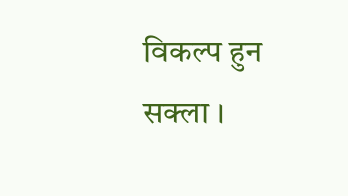विकल्प हुन सक्ला ।